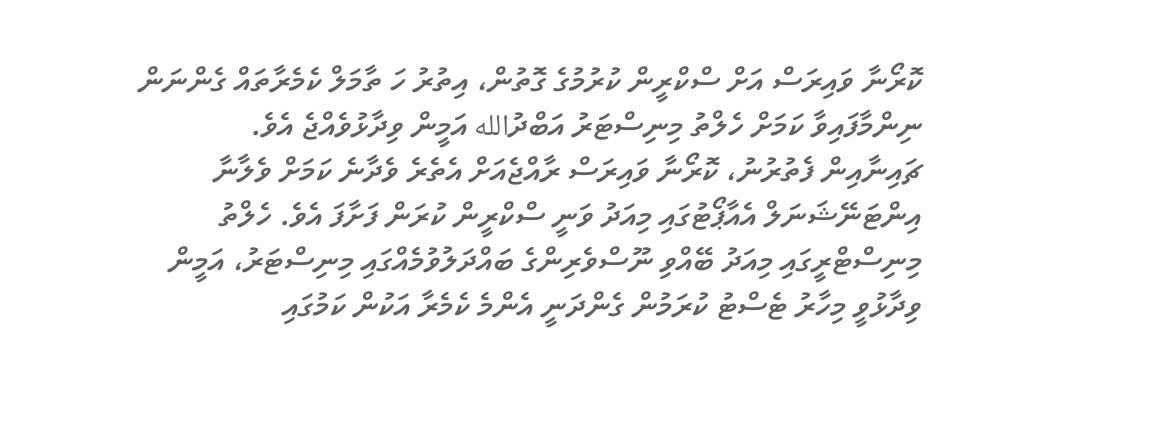ކޮރޯނާ ވައިރަސް އަށް ސްކްރީން ކުރުމުގެ ގޮތުން، އިތުރު ހަ ތާމަލް ކެމެރާތައް ގެންނަން ނިންމާފައިވާ ކަމަށް ހެލްތު މިނިސްޓަރު އަބްދުالله އަމީން ވިދާޅުވެއްޖެ އެވެ.
ޗައިނާއިން ފެތުރުނު، ކޮރޯނާ ވައިރަސް ރާއްޖެއަށް އެތެރެ ވެދާނެ ކަމަށް ވެލާނާ އިންޓަނޭޝަނަލް އެއާޕޯޓުގައި މިއަދު ވަނީ ސްކްރީން ކުރަން ފަށާފަ އެވެ. ހެލްތު މިނިސްޓްރީގައި މިއަދު ބޭއްވި ނޫސްވެރިންގެ ބައްދަލުވުމެއްގައި މިނިސްޓަރު، އަމީން ވިދާޅުވީ މިހާރު ޓެސްޓު ކުރަމުން ގެންދަނީ އެންމެ ކެމެރާ އަކުން ކަމުގައި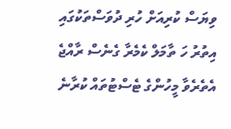ވިޔަސް ކުރިއަށް ހުރި ދުވަސްތަކުގައި އިތުރު ހަ ތާމަލް ކެމެރާ ގެނެސް ރާއްޖެ އެތެރެވާ މީހުންގެ ޓެސްޓުތައް ކުރާނެ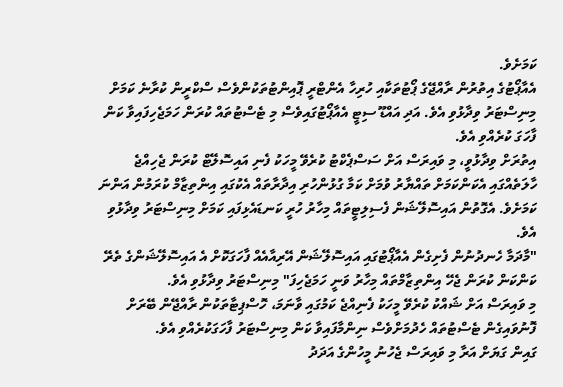ކަމަށެވެ.
އެއާޕޯޓުގެ އިތުރުން ރާއްޖޭގެ ޕޯޓުތަކާއި ހުރިހާ އެންޓްރީ ޕޮއިންޓުތަކުންވެސް ސްކްރީން ކުރާނެ ކަމަށް މިނިސްޓަރު ވިދާޅުވި އެވެ. އަދި އައްޑޫ ސިޓީ އެއާޕޯޓުގައިވެސް މި ޓެސްޓުތައް ކުރަން ހަމަޖެހިފައިވާ ކަން ފާހަގަ ކުރެއްވި އެވެ.
އިތުރަށް ވިދާޅުވީ، މި ވައިރަސް އަށް ސަސްޕެކްޓު ކުރެވޭ މީހަކު ފެނި އައިސޮލޭޓް ކުރަން ޖެހިއްޖެ ހާލަތެއްގައި އެކަންކަމަށް ތައްޔާރު ވުމަށް ކަމާ ގުޅުންހުރި އިދާރާތައް އެކުގައި އިންތިޒާމް ކުރަމުން އަންނަ ކަމަށެވެ. އެގޮތުން އައިސޮލޭޝަން ފެސިލިޓީތައް މިހާރު ހުރީ ކަނޑައެޅިފައި ކަމަށް މިނިސްޓަރު ވިދާޅުވި އެވެ.
"މާދަމާ ހެނދުނުން ފެށިގެން އެއާޕޯޓުގައި އައިސޮލޭޝަން އޭރިއާއެއް ފާހަގަކޮށް އެ އައިސޮލޭޝަންގެ ތެރޭ ކަންކަން ކުރަން ޖެހޭ އިންތިޒާމްތައް މިހާރު ވަނީ ހަމަޖެހިފަ" މިނިސްޓަރު ވިދާޅުވި އެވެ.
މި ވައިރަސް އަށް ޝައްކު ކުރެވޭ މީހަކު ފެނިއްޖެ ކަމުގައި ވާނަމަ، ހޮސްޕިޓާތަކުން ރާއްޖޭން ބޭރަށް ފޮނުވައިގެން ޓެސްޓުތައް ހެދުމަށްވެސް ނިންމާފައިވާ ކަން މިނިސްޓަރު ފާހަގަކުރެއްވި އެވެ.
ގައިން ގަޔަށް އަރާ މި ވައިރަސް ޖެހުނު މީހުންގެ އަދަދު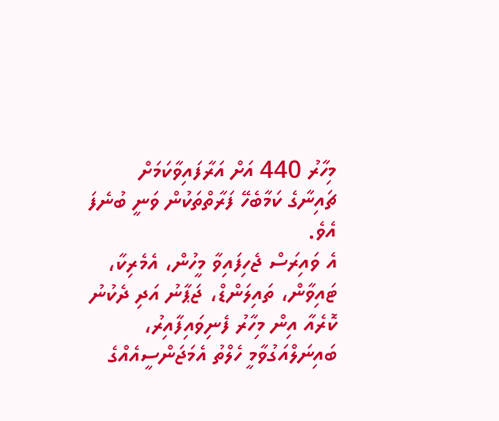މިހާރު 440 އަށް އަރާފައިވާކަމަށް ޗައިނާގެ ކަމާބެހޭ ފަރާތްތަކުން ވަނީ ބުނެފަ އެވެ.
އެ ވައިރަސް ޖެހިފައިވާ މީހުން، އެމެރިކާ، ޓައިވާން، ތައިލަންޑް، ޖަޕާނު އަދި ދެކުނު ކޮރެއާ އިން މިހާރު ފެނިވައިފާއިރު، ބައިނަލްއަގުވާމީ ހެލްތު އެމަޖަންސީއެއްގެ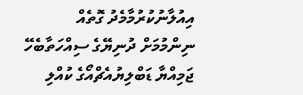އިއުލާނުކުރުމާމެދު ގޮތެއް ނިންމުމަށް ދުނިޔޭގެ ސިއްހަތާބެހޭ ޖަމިއްޔާ ޑަބްލިޔުއެޗްއޯގެ ކުއްލި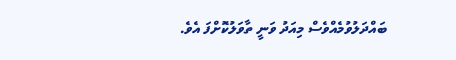ބައްދަލުވުމެއްވެސް މިއަދު ވަނީ ތާވަލުކޮށްފަ އެވެ.